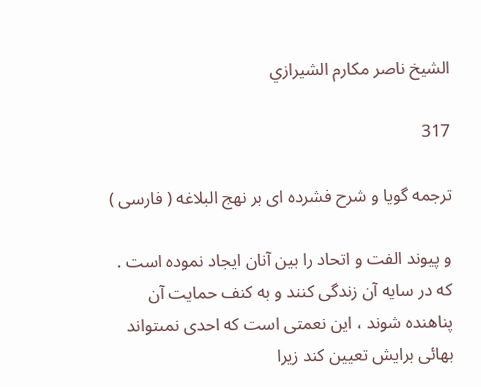الشيخ ناصر مكارم الشيرازي

317

ترجمه گويا و شرح فشرده اى بر نهج البلاغه ( فارسى )

و پيوند الفت و اتحاد را بين آنان ايجاد نموده است . كه در سايه آن زندگى كنند و به كنف حمايت آن پناهنده شوند ، اين نعمتى است كه احدى نمىتواند بهائى برايش تعيين كند زيرا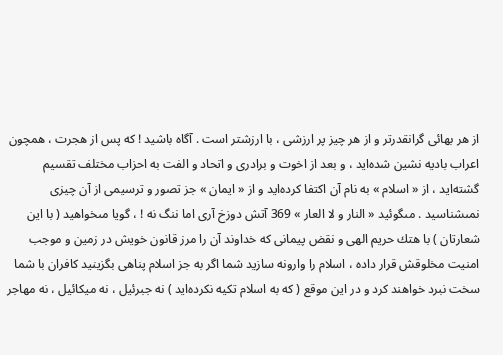از هر بهائى گرانقدرتر و از هر چيز پر ارزشى ، با ارزشتر است . آگاه باشيد ! كه پس از هجرت ، همچون اعراب باديه نشين شده‌ايد ، و بعد از اخوت و برادرى و اتحاد و الفت به احزاب مختلف تقسيم گشته‌ايد ، از « اسلام » به نام آن اكتفا كرده‌ايد و از « ايمان » جز تصور و ترسيمى از آن چيزى نمىشناسيد . مىگوئيد « النار و لا العار » 369 آتش دوزخ آرى اما ننگ نه ! ، گويا مىخواهيد ( با اين شعارتان ) با هتك حريم الهى و نقض پيمانى كه خداوند آن را مرز قانون خويش در زمين و موجب امنيت مخلوقش قرار داده ، اسلام را وارونه سازيد شما اگر به جز اسلام پناهى بگزينيد كافران با شما سخت نبرد خواهند كرد و در اين موقع ( كه به اسلام تكيه نكرده‌ايد ) نه جبرئيل ، نه ميكائيل ، نه مهاجر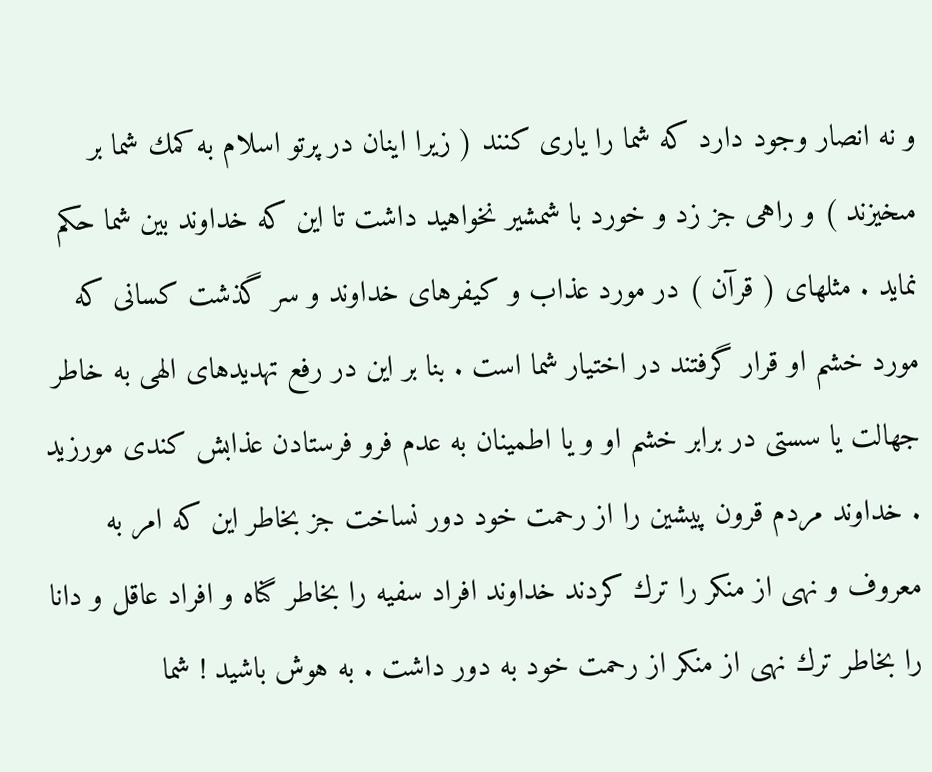و نه انصار وجود دارد كه شما را يارى كنند ( زيرا اينان در پرتو اسلام به كمك شما بر مىخيزند ) و راهى جز زد و خورد با شمشير نخواهيد داشت تا اين كه خداوند بين شما حكم نمايد . مثلهاى ( قرآن ) در مورد عذاب و كيفرهاى خداوند و سر گذشت كسانى كه مورد خشم او قرار گرفتند در اختيار شما است . بنا بر اين در رفع تهديدهاى الهى به خاطر جهالت يا سستى در برابر خشم او و يا اطمينان به عدم فرو فرستادن عذابش كندى مورزيد . خداوند مردم قرون پيشين را از رحمت خود دور نساخت جز بخاطر اين كه امر به معروف و نهى از منكر را ترك كردند خداوند افراد سفيه را بخاطر گناه و افراد عاقل و دانا را بخاطر ترك نهى از منكر از رحمت خود به دور داشت . به هوش باشيد ! شما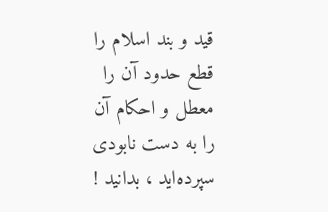قيد و بند اسلام را قطع حدود آن را معطل و احكام آن را به دست نابودى سپرده‌ايد ، بدانيد !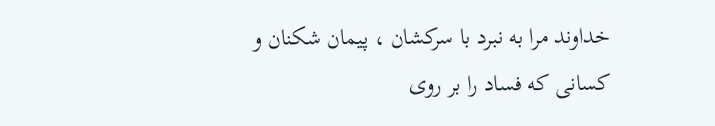خداوند مرا به نبرد با سركشان ، پيمان شكنان و كسانى كه فساد را بر روى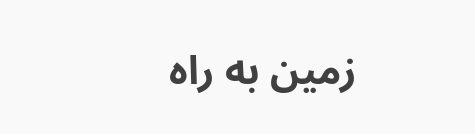زمين به راه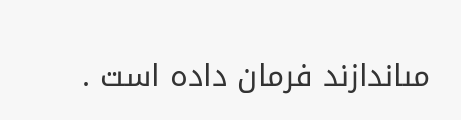مىاندازند فرمان داده است .